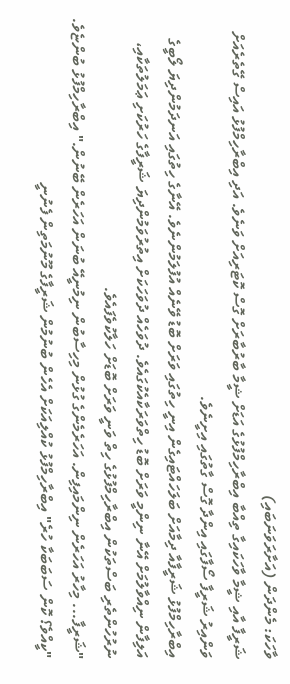ވާހަކަ: މެންދަން (އަށާރަވަނަބައި)
ޝަރީފާ އާއި ޝީމާ ވާހަކައިގާ ތިއްބާ އިބްރާހިމްފުޅުގެ އަޑަށް ޝީމާ ބާރުބާރަށް ގޮސް ކޮޓަރިއަށް ވަނެވެ. އަދި އިބްރާހިމްފުޅު އައިސް ގޭތެރެއަށް ވަންއިރު ޝަރީފާ ސޯފާގައި އިންދާ ގޮސް ގާތުގައި އިށީނެވެ.
އިބްރާހިމްފުޅު ޝަރީފާއާ ދިމާއަށް ބަލަހައްޓައިގެން އިނީ ހިތުގައި ވަރަށް ބޮޑު ވޭނެއް އުފުލަމުންނެވެ. އޭނާގެ ހިތުގައި އަނދަމުންދިޔަ ލޯބީގެ އަލިފާން ނިއްވާލުމަށް އޭނާ ނިންމީ ވަރަށް ބޮޑު ހިތްވަރަކާއެކުގައެވެ. ދުވަހެއް ދުވަހަކަށް އިތުރުވަމުންދިޔަ ޝަރީފާގެ ހަރުކަށި ޢަމަލުތަކާއި، ނުރުހުންތެރި ބަސްތަކުން އިބްރާހިމްފުޅުގެ ހިތް ވަނީ ވަރަށް ބޮޑަށް ހަލާކުވެފައެވެ.
"ޝަރީފާ... މިހާރު އަހަރެން ނިންމައިފިން. އަހަރެމެންގެ ގުޅުން މިހިސާބުން ނިމުނީއޭ ބުނަން އަހަރެން ބޭނުން." އިބްރާހިމްފުޅު ބުންޏެވެ.
"ކީއްވެ؟ ކޮން ސަބަބަކާ ހުރެ" އިބްރާހިމްފުޅު ކުއްލިއަކަށް އެހެން ބުނުމުން ޝަރީފާގެ މޫނުމަތިން ފެނުނީ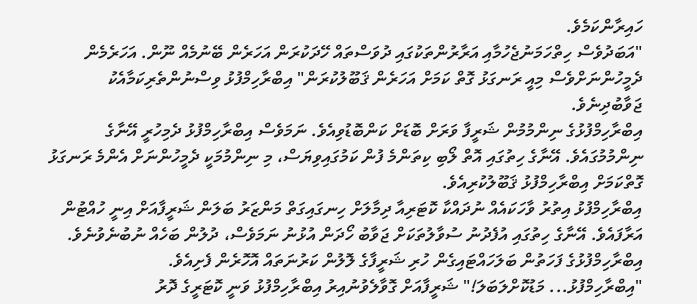ހައިރާންކަމެވެ.
"އަބަދުވެސް ހިތްހަމަނުޖެހުމާއި އަރާރުންތަކުގައި ދުވަސްތައް ހޭދަކުރަން އަހަރެން ބޭނުމެއް ނޫން. އަހަރެމެން ދެމީހުންނަށްވެސް މިއީ ރަނގަޅު ގޮތް ކަމަށް އަހަރެން ޤަބޫލުކުރަން" އިބްރާހިމްފުޅު ވިސްނުންތެރިކަމާއެކު ޖަވާބުދިނެވެ.
އިބްރާހިމްފުޅުގެ ނިންމުމުން ޝަރީފާ ވަރަށް ބޮޑަށް ކަންބޮޑުވިއެވެ. ނަމަވެސް އިބްރާހިމްފުޅު ދެމިހުރީ އޭނާގެ ނިންމުމުގައެވެ. އޭނާގެ ހިތުގައި އޮތް ލޯބި ކިތަންމެ ފުން ކަމުގައިވިޔަސް، މި ނިންމުމަކީ ދެމީހުންނަށް އެންމެ ރަނގަޅު ގޮތްކަމަށް އިބްރާހިމްފުޅު ޤަބޫލުކުރިއެވެ.
އިބްރާހިމްފުޅު އިތުރު ވާހަކައެއް ނުދައްކާ ކޮޓަރިއާ ދިމާލަށް ހިނގައިގަތް މަންޒަރު ބަލަން ޝަރީފާއަށް އިނީ ހުއްޓުން އަރާފައެވެ. އޭނާގެ ހިތުގައި އުފެދުނު ސުވާލުތަކަށް ޖަވާބު ހޯދަން އުޅުނު ނަމަވެސް، ދުލުން ބަހެއް ނުބުނެވުނެވެ. އިބްރާހިމްފުޅުގެ ފަހަތުން ބަލަހައްޓައިގެން ހުރި ޝަރީފާގެ ލޮލުން ކަރުނަތައް އޮހޮރެން ފެށިއެވެ.
"އިބްރާހިމްފުޅު... މަޑުކޮށްލަބަލަ!" ޝަރީފާއަށް ގޮވާލެވުނުއިރު އިބްރާހިމްފުޅު ވަނީ ކޮޓަރީގެ ދޮރު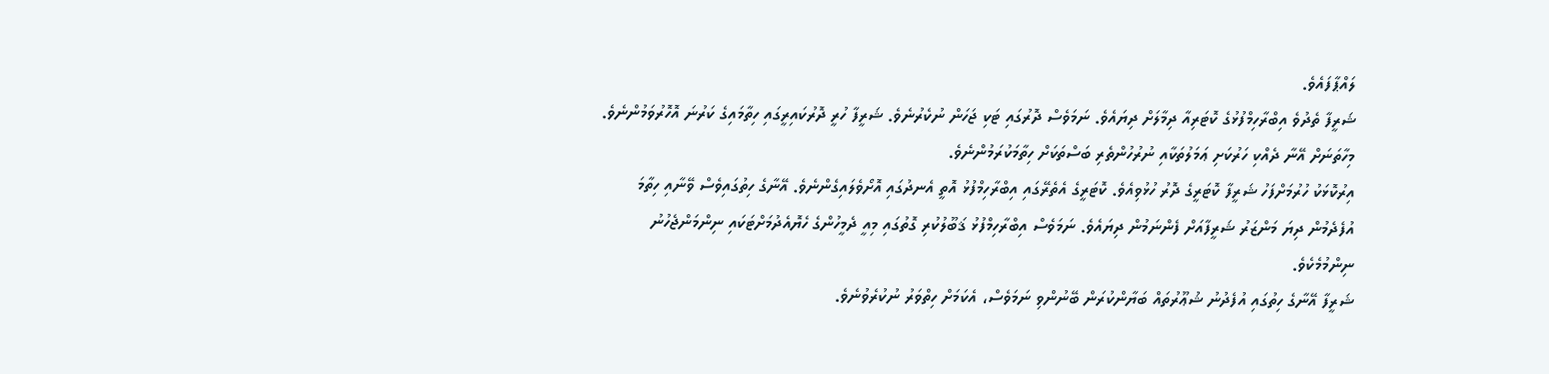ލައްޕާފައެވެ.
ޝަރީފާ ތެދުވެ އިބްރާހިމްފުޅުގެ ކޮޓަރިއާ ދިމާލަށް ދިޔައެވެ. ނަމަވެސް ދޮރުގައި ޓަކި ޖަހަން ނުކެރުނެވެ. ޝަރީފާ ހުރީ ދޮރުކައިރީގައި ހިތާމައިގެ ކަރުނަ އޮހޮރުވަމުންނެވެ. މިހާތަނަށް އޭނާ ދެއްކި ހަރުކަށި ޢަމަލުތަކާއި ނުރުހުންތެރި ބަސްތަކަށް ހިތާމަކުރަމުންނެވެ.
އިރުކޮޅަކު ހުރުމަށްފަހު ޝަރީފާ ކޮޓަރީގެ ދޮރު ހުޅުވިއެވެ. ކޮޓަރީގެ އެތެރޭގައި އިބްރާހިމްފުޅު އޮތީ އެނދުގައި އޮށޯވެލައިގެންނެވެ. އޭނާގެ ހިތުގައިވެސް ވޭނާއި ހިތާމަ އުފެދެމުން ދިޔަ މަންޒަރު ޝަރީފާއަށް ފެންނަމުން ދިޔައެވެ. ނަމަވެސް އިބްރާހިމްފުޅު ޤަބޫލުކުރި ގޮތުގައި މިއީ ދެމީހުންގެ ހެޔޮއެދުމަށްޓަކައި ނިންމަންޖެހުނު ނިންމުމެކެވެ.
ޝަރީފާ އޭނާގެ ހިތުގައި އުފެދުނު ޝުޢޫރުތައް ބަޔާންކުރަން ބޭނުންވި ނަމަވެސް، އެކަމަށް ހިތްވަރު ނުކުރެވުނެވެ.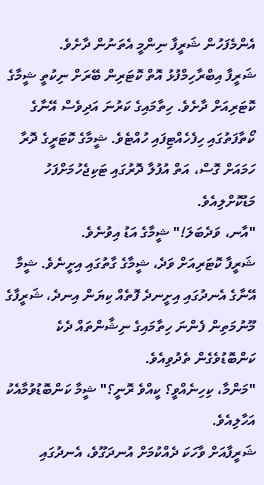އެންމެފަހުން ޝަރީފާ ނިންމީ އެތަނުން ދާށެވެ.
ޝަރީފާ އިބްރާހިމްފުޅު އޮތް ކޮޓަރިން ބޭރަށް ނިކުތީ ޝީމާގެ ކޮޓަރިއަށް ދާށެވެ. ހިތާމައިގެ ކަރުނަ އަދިވެސް އޭނާގެ ކޯތާފަތުގައި ހިފެހެއްޓިފައި ހުއްޓެވެ. ޝީމާގެ ކޮޓަރީގެ ދޮރާ ހަމައަށް ގޮސް، އަތް އުފުލާ ދޮރުގައި ޓަކިޖެހުމަށްފަހު މަޑުކޮށްލިއެވެ.
"އާނ، ވަދެބަލަ!" ޝީމާގެ އަޑު އިވުނެވެ.
ޝަރީފާ ކޮޓަރިއަށް ވަދެ، ޝީމާގެ ގާތުގައި އިށީނެވެ. ޝީމާ އޭނާގެ އެނދުގައި އިށީނދެ ފޮތެއް ކިޔަން އިނދެ، ޝަރީފާގެ މޫނުމަތިން ފެންނަ ހިތާމައިގެ ނިޝާންތައް ދެކެ ކަންބޮޑުވެގެން ތެދުވިއެވެ.
"މަންމާ، ކިހިނެއްވީ؟ ކީއްވެ ރޮނީ؟" ޝީމާ ކަންބޮޑުވުމާއެކު އަހާލިއެވެ.
ޝަރީފާއަށް ވާހަކަ ދެއްކުމަށް އުނދަގޫވެ، އެނދުގައި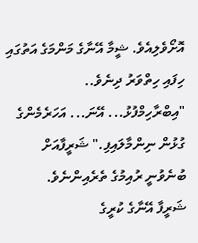އޮށޯވެލިއެވެ. ޝީމާ އޭނާގެ މަންމަގެ އަތުގައި ހިފައި ހިތްވަރު ދިނެވެ..
"އިބްރާހިމްފުޅު... އޭނަ... އަހަރެމެންގެ ގުޅުން ނިންމާލައިފި." ޝަރީފާއަށް ބުނެވުނީ ރުއިމުގެ ތެރެއިންނެވެ.
ޝަރީފާ އޭނާގެ ކުރީގެ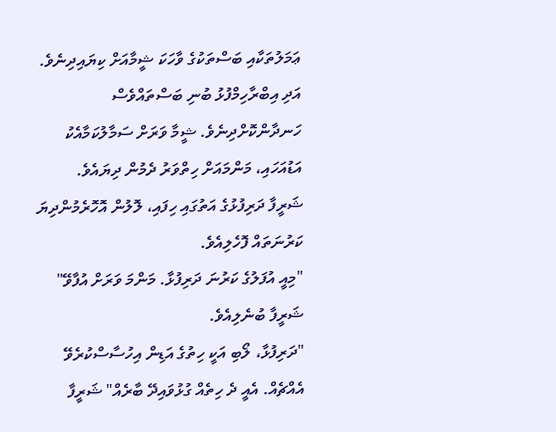ޢަމަލުތަކާއި ބަސްތަކުގެ ވާހަކަ ޝީމާއަށް ކިޔައިދިނެވެ. އަދި އިބްރާހިމްފުޅު ބުނި ބަސްތައްވެސް ހަނދާންކޮށްދިނެވެ. ޝީމާ ވަރަށް ސަމާލުކަމާއެކު އަޑުއަހައި، މަންމައަށް ހިތްވަރު ދެމުން ދިޔައެވެ.
ޝަރީފާ ދަރިފުޅުގެ އަތުގައި ހިފައި، ލޮލުން އޮހޮރެމުންދިޔަ ކަރުނަތައް ފޮހެލިއެވެ.
"މިއީ އުފަލުގެ ކަރުނަ ދަރިފުޅާ. މަންމަ ވަރަށް އުފާވޭ" ޝަރީފާ ބުނެލިއެވެ.
"ދަރިފުޅާ، ލޯބި އަކީ ހިތުގެ އަޑިން އިހުސާސްކުރެވޭ އެއްޗެއް. އެއީ ދެ ހިތެއް ގުޅުވައިދޭ ބާރެއް" ޝަރީފާ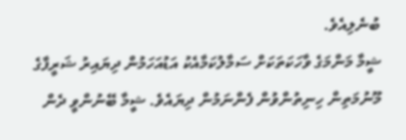ބުނެލިއެވެ.
ޝީމާ މަންމަގެ ވާހަކަތަކަށް ސަމާލުކަމާއެކު އަޑުއަހަމުން ދިޔައިރު ޝަރީފާގެ މޫނުމަތިން ހިނިތުންވުން ފެންނަމުން ދިޔައެވެ. ޝީމާ ބޭނުންވީ ދެން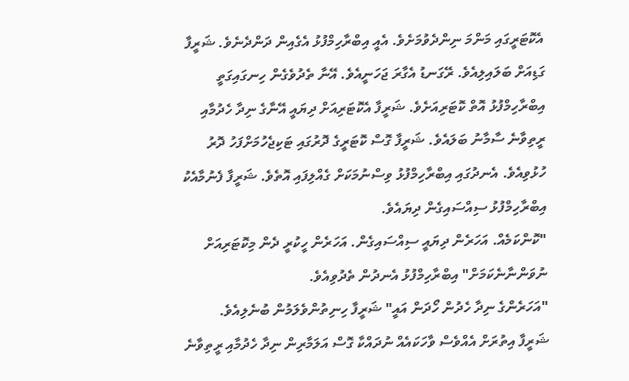އެކޮޓަރީގައި މަންމަ ނިންދެވުމަށެވެ. އެއީ އިބްރާހިމްފުޅު އެގެއިން ދަންދެނެވެ. ޝަރީފާ ގަޑިއަށް ބަލައިލިއެވެ. ރޭގަނޑު އެގާރަ ޖަހަނީއެވެ. އޭނާ ތެދުވެގެން ހިނގައިގަތީ އިބްރާހިމްފުޅު އޮތް ކޮޓަރިއަށެވެ. ޝަރީފާ އެކޮޓަރިއަށް ދިޔައީ އޭނާގެ ނިދާ ހެދުމާއި ރީތިވާނެ ސާމާނު ބަލައެވެ. ޝަރީފާ ގޮސް ކޮޓަރީގެ ދޮރުގައި ޓަކިޖެހުމަށްފަހު ދޮރު ހުޅުވިއެވެ. އެނދުގައި އިބްރާހިމްފުޅު ވިސްނުމަކަށް ގެއްލިފައި އޮތެވެ. ޝަރީފާ ފެނުމާއެކު އިބްރާހިމްފުޅު ސިއްސައިގެން ދިޔައެވެ.
"ކޮންކަމެއް. އަހަރެން ދިޔައީ ސިއްސައިގެން. އަހަރެން ހީކުރީ ދެން މިކޮޓަރިއަށް ނުވަންނާނެކަމަށް" އިބްރާހިމްފުޅު އެނދުން ތެދުވިއެވެ.
"އަހަރެންގެ ނިދާ ހެދުން ހޯދަން އައީ" ޝަރީފާ ހިނިތުންވެލަމުން ބުނެލިއެވެ.
ޝަރީފާ އިތުރަށް އެއްވެސް ވާހަކައެއް ނުދައްކާ ގޮސް އަލަމާރިން ނިދާ ހެދުމާއި ރީތިވާނެ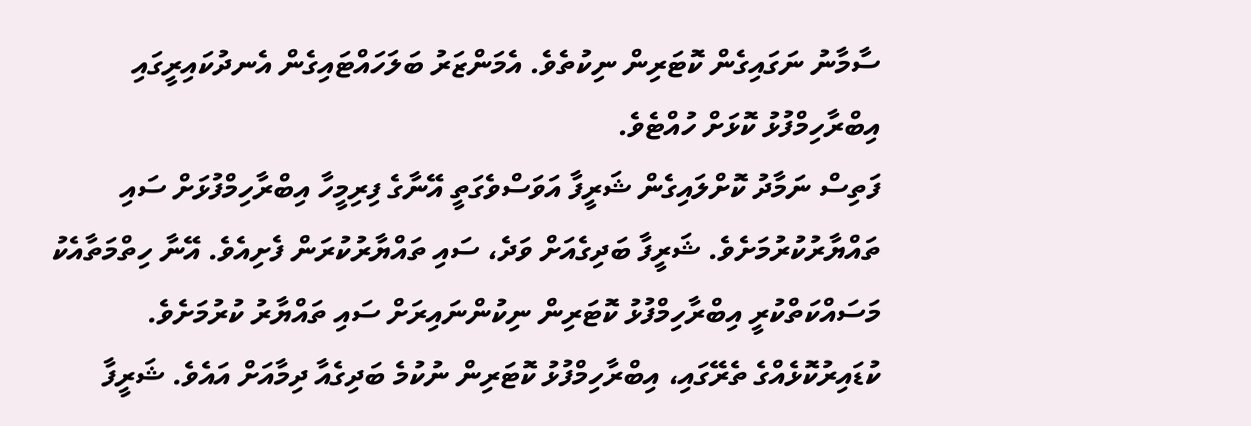ސާމާނު ނަގައިގެން ކޮޓަރިން ނިކުތެވެ. އެމަންޒަރު ބަލަހައްޓައިގެން އެނދުކައިރީގައި އިބްރާހިމްފުޅު ކޮޅަށް ހުއްޓެވެ.
ފަތިސް ނަމާދު ކޮށްލައިގެން ޝަރީފާ އަވަސްވެގަތީ އޭނާގެ ފިރިމީހާ އިބްރާހިމްފުޅަށް ސައި ތައްޔާރުކުރުމަށެވެ. ޝަރީފާ ބަދިގެއަށް ވަދެ، ސައި ތައްޔާރުކުރަން ފެށިއެވެ. އޭނާ ހިތްމަތާއެކު މަސައްކަތްކުރީ އިބްރާހިމްފުޅު ކޮޓަރިން ނިކުންނައިރަށް ސައި ތައްޔާރު ކުރުމަށެވެ. ކުޑައިރުކޮޅެއްގެ ތެރޭގައި، އިބްރާހިމްފުޅު ކޮޓަރިން ނުކުމެ ބަދިގެއާ ދިމާއަށް އައެވެ. ޝަރީފާ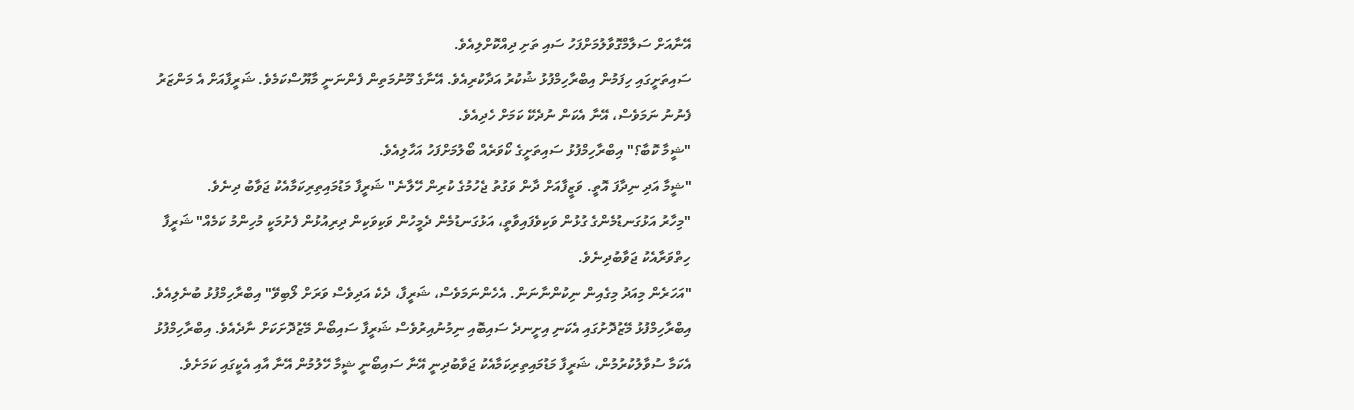އޭނާއަށް ސަލާމްގޮވާލުމަށްފަހު ސައި ތަށި ދިއްކޮށްލިއެވެ.
ސައިތަށީގައި ހިފަމުން އިބްރާހިމްފުޅު ޝުކުރު އަދާކުރިއެވެ. އޭނާގެ މޫނުމަތިން ފެންނަނީ މާޔޫސްކަމެވެ. ޝަރީފާއަށް އެ މަންޒަރު ފެނުނު ނަމަވެސް، އޭނާ އެކަން ނުދެކޭ ކަމަށް ހެދިއެވެ.
"ޝީމާ ކޮބާ؟" އިބްރާހިމްފުޅު ސައިތަށީގެ ކޯވަރެއް ބޯލުމަށްފަހު އަހާލިއެވެ.
"ޝީމާ އަދި ނިދާފަ އޮތީ. ވަޒީފާއަށް ދާން ވަގުތު ޖެހުމުގެ ކުރިން ހޭލާނެ" ޝަރީފާ މަޑުމައިތިރިކަމާއެކު ޖަވާބު ދިނެވެ.
"މިހާރު އަޅުގަނޑުމެންގެ ގުޅުން ވަކިވެފައިވާތީ، އަޅުގަނޑުމެން ދެމީހުން ވަކިވަކިން ދިރިއުޅުން ފެށުމަކީ މުހިންމު ކަމެއް" ޝަރީފާ ހިތްވަރާއެކު ޖަވާބުދިނެވެ.
"އަހަރެން މިއަދު މިގެއިން ނިކުންނާނަން. އެހެންނަމަވެސް، ޝަރީފާ، ދެކެ އަދިވެސް ވަރަށް ލޯބިވޭ" އިބްރާހިމްފުޅު ބުނެލިއެވެ.
އިބްރާހިމްފުޅު މޭޒުދޮށުގައި އެކަނި އިށީނދެ ސައިބޮއި ނިމުނުއިރުވެސް ޝަރީފާ ސައިބޯން މޭޒުދޮށަކަށް ނާދެއެވެ. އިބްރާހިމްފުޅު އެކަމާ ސުވާލުކުރުމުން، ޝަރީފާ މަޑުމައިތިރިކަމާއެކު ޖަވާބުދިނީ އޭނާ ސައިބޯނީ ޝީމާ ހޭލުމުން އޭނާ އާއި އެކީގައި ކަމަށެވެ.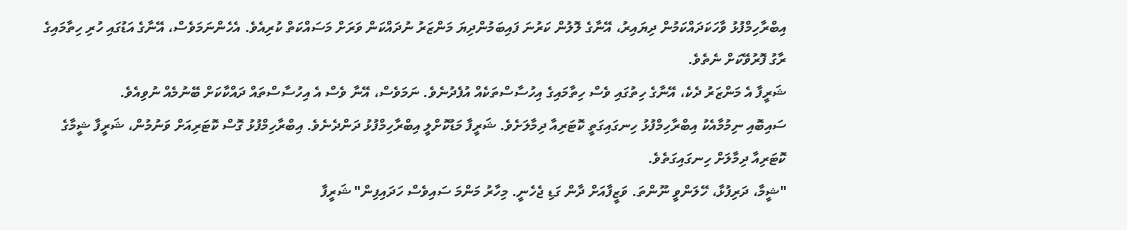އިބްރާހިމްފުޅު ވާހަކަދައްކަމުން ދިޔައިރު، އޭނާގެ ލޮލުން ކަރުނަ ފައިބަމުންދިޔަ މަންޒަރު ނުދައްކަން ވަރަށް މަސައްކަތް ކުރިއެވެ. އެހެންނަމަވެސް، އޭނާގެ އަޑުގައި ހުރި ހިތާމައިގެ ރާގު ފޮރުވޭކަށް ނެތެވެ.
ޝަރީފާ އެ މަންޒަރު ދެކެ، އޭނާގެ ހިތުގައި ވެސް ހިތާމައިގެ އިހުސާސްތަކެއް އުފެދުނެވެ. ނަމަވެސް، އޭނާ ވެސް އެ އިހުސާސްތައް ދައްކާކަށް ބޭނުމެއް ނުވިއެވެ.
ސައިބޮއި ނިމުމާއެކު އިބްރާހިމްފުޅު ހިނގައިގަތީ ކޮޓަރިއާ ދިމާލަށެވެ. ޝަރީފާ މަޑުކޮށްލީ އިބްރާހިމްފުޅު ދަންދެނެވެ. އިބްރާހިމްފުޅު ގޮސް ކޮޓަރިއަށް ވަނުމުން، ޝަރީފާ ޝީމާގެ ކޮޓަރިއާ ދިމާލަށް ހިނގައިގަތެވެ.
"ޝީމާ، ދަރިފުޅާ، ހޭލަންވީ ނޫންތަ. ވަޒީފާއަށް ދާން ގަޑި ޖެހެނީ. މިހާރު މަންމަ ސައިވެސް ހަދައިފިން" ޝަރީފާ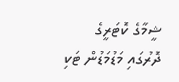ޝީމާގެ ކޮޓަރީގެ ދޮރުގައި މަޑުމަޑުން ޓަކި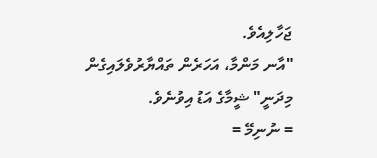ޖަހާލިއެވެ.
"އާނ މަންމާ، އަހަރެން ތައްޔާރުވެލައިގެން މިދަނީ" ޝީމާގެ އަޑު އިވުނެވެ.
= ނުނިމޭ =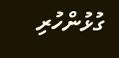ގުޅުންހުރި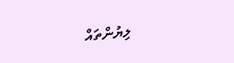ލިޔުންތައް